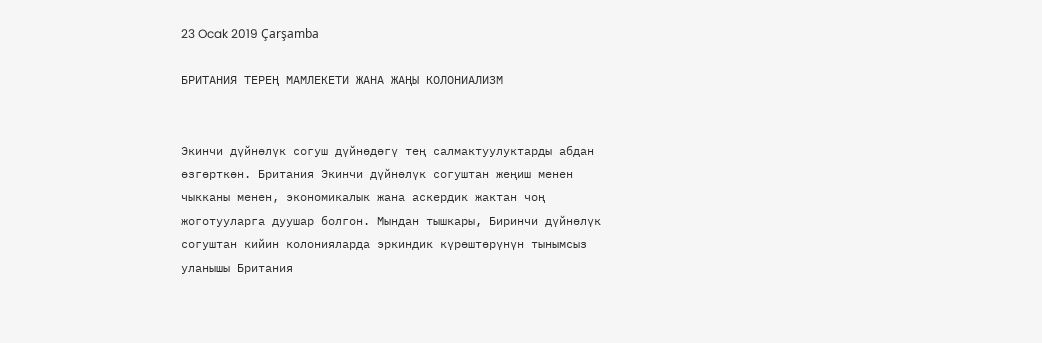23 Ocak 2019 Çarşamba

БРИТАНИЯ ТЕРЕҢ МАМЛЕКЕТИ ЖАНА ЖАҢЫ КОЛОНИАЛИЗМ


Экинчи дүйнөлүк согуш дүйнөдөгү тең салмактуулуктарды абдан өзгөрткөн. Британия Экинчи дүйнөлүк согуштан жеңиш менен чыкканы менен, экономикалык жана аскердик жактан чоң жоготууларга дуушар болгон. Мындан тышкары, Биринчи дүйнөлүк согуштан кийин колонияларда эркиндик күрөштөрүнүн тынымсыз уланышы Британия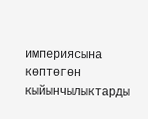империясына көптөгөн кыйынчылыктарды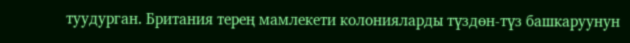туудурган. Британия терең мамлекети колонияларды түздөн-түз башкаруунун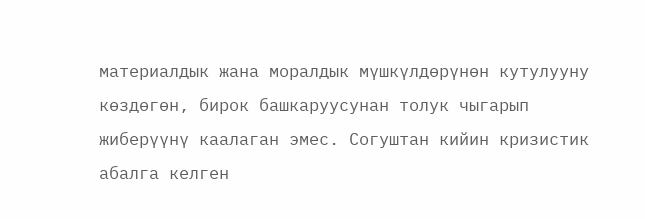материалдык жана моралдык мүшкүлдөрүнөн кутулууну көздөгөн, бирок башкаруусунан толук чыгарып жиберүүнү каалаган эмес. Согуштан кийин кризистик абалга келген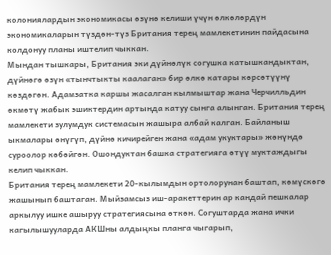колониялардын экономикасы өзүнө келиши үчүн өлкөлөрдүн экономикаларын түздөн-түз Британия терең мамлекетинин пайдасына колдонуу планы иштелип чыккан.
Мындан тышкары, Британия эки дүйнөлүк согушка катышкандыктан, дүйнөгө өзүн «тынчтыкты каалаган» бир өлкө катары көрсөтүүнү көздөгөн. Адамзатка каршы жасалган кылмыштар жана Черчилльдин өкмөтү жабык эшиктердин артында катуу сынга алынган. Британия терең мамлекети зулумдук системасын жашыра албай калган. Байланыш ыкмалары өнүгүп, дүйнө кичирейген жана «адам укуктары» жөнүндө суроолор көбөйгөн. Ошондуктан башка стратегияга өтүү муктаждыгы келип чыккан.
Британия терең мамлекети 20-кылымдын ортолорунан баштап, көмүскөгө жашынып баштаган. Мыйзамсыз иш-аракеттерин ар кандай пешкалар аркылуу ишке ашыруу стратегиясына өткөн. Согуштарда жана ички кагылышууларда АКШны алдыңкы планга чыгарып,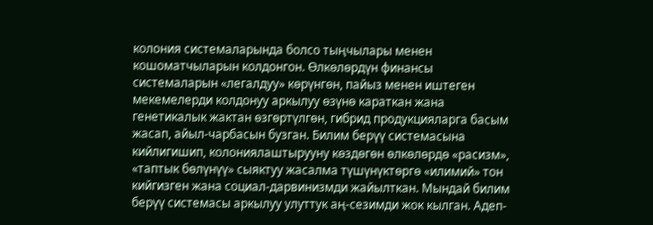колония системаларында болсо тыңчылары менен кошоматчыларын колдонгон. Өлкөлөрдүн финансы системаларын «легалдуу» көрүнгөн, пайыз менен иштеген мекемелерди колдонуу аркылуу өзүнө караткан жана генетикалык жактан өзгөртүлгөн, гибрид продукцияларга басым жасап, айыл-чарбасын бузган. Билим берүү системасына кийлигишип, колониялаштырууну көздөгөн өлкөлөрдө «расизм», «таптык бөлүнүү» сыяктуу жасалма түшүнүктөргө «илимий» тон кийгизген жана социал-дарвинизмди жайылткан. Мындай билим берүү системасы аркылуу улуттук аң-сезимди жок кылган. Адеп-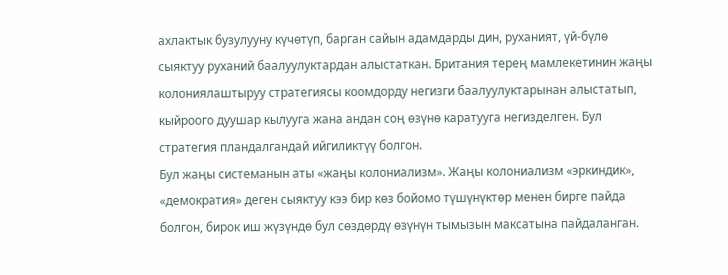ахлактык бузулууну күчөтүп, барган сайын адамдарды дин, руханият, үй-бүлө сыяктуу руханий баалуулуктардан алыстаткан. Британия терең мамлекетинин жаңы колониялаштыруу стратегиясы коомдорду негизги баалуулуктарынан алыстатып, кыйроого дуушар кылууга жана андан соң өзүнө каратууга негизделген. Бул стратегия пландалгандай ийгиликтүү болгон.
Бул жаңы системанын аты «жаңы колониализм». Жаңы колониализм «эркиндик», «демократия» деген сыяктуу кээ бир көз бойомо түшүнүктөр менен бирге пайда болгон, бирок иш жүзүндө бул сөздөрдү өзүнүн тымызын максатына пайдаланган.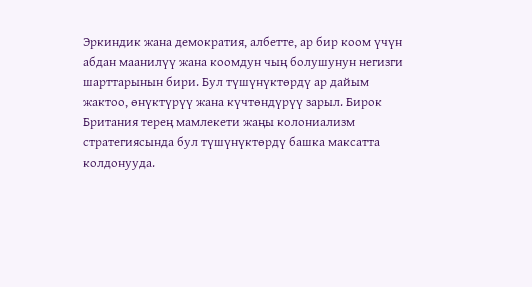Эркиндик жана демократия, албетте, ар бир коом үчүн абдан маанилүү жана коомдун чың болушунун негизги шарттарынын бири. Бул түшүнүктөрдү ар дайым жактоо, өнүктүрүү жана күчтөндүрүү зарыл. Бирок Британия терең мамлекети жаңы колониализм стратегиясында бул түшүнүктөрдү башка максатта колдонууда.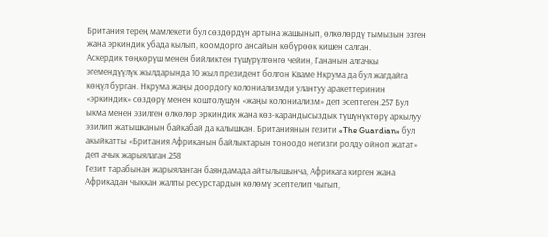Британия терең мамлекети бул сөздөрдүн артына жашынып, өлкөлөрдү тымызын эзген жана эркиндик убада кылып, коомдорго ансайын көбүрөөк кишен салган.
Аскердик төңкөрүш менен бийликтен түшүрүлгөнгө чейин, Гананын алгачкы эгемендүүлүк жылдарында 10 жыл президент болгон Кваме Нкрума да бул жагдайга көңүл бурган. Нкрума жаңы доордогу колониализмди улантуу аракеттеринин «эркиндик» сөздөрү менен коштолушун «жаңы колониализм» деп эсептеген.257 Бул ыкма менен эзилген өлкөлөр эркиндик жана көз-карандысыздык түшүнүктөрү аркылуу эзилип жатышканын байкабай да калышкан. Британиянын гезити «The Guardian» бул акыйкатты «Британия Африканын байлыктарын тоноодо негизги ролду ойноп жатат» деп ачык жарыялаган.258
Гезит тарабынан жарыяланган баяндамада айтылышынча, Африкага кирген жана Африкадан чыккан жалпы ресурстардын көлөмү эсептелип чыгып,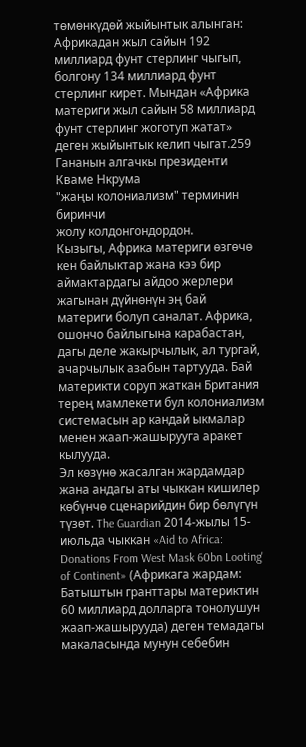төмөнкүдөй жыйынтык алынган: Африкадан жыл сайын 192 миллиард фунт стерлинг чыгып, болгону 134 миллиард фунт стерлинг кирет. Мындан «Африка материги жыл сайын 58 миллиард фунт стерлинг жоготуп жатат» деген жыйынтык келип чыгат.259
Гананын алгачкы президенти Кваме Нкрума
"жаңы колониализм" терминин биринчи
жолу колдонгондордон.
Кызыгы, Африка материги өзгөчө кен байлыктар жана кээ бир аймактардагы айдоо жерлери жагынан дүйнөнүн эң бай материги болуп саналат. Африка, ошончо байлыгына карабастан, дагы деле жакырчылык, ал тургай, ачарчылык азабын тартууда. Бай материкти соруп жаткан Британия терең мамлекети бул колониализм системасын ар кандай ыкмалар менен жаап-жашырууга аракет кылууда.
Эл көзүнө жасалган жардамдар жана андагы аты чыккан кишилер көбүнчө сценарийдин бир бөлүгүн түзөт. The Guardian 2014-жылы 15-июльда чыккан «Aid to Africa: Donations From West Mask 60bn Looting' of Continent» (Африкага жардам: Батыштын гранттары материктин 60 миллиард долларга тонолушун жаап-жашырууда) деген темадагы макаласында мунун себебин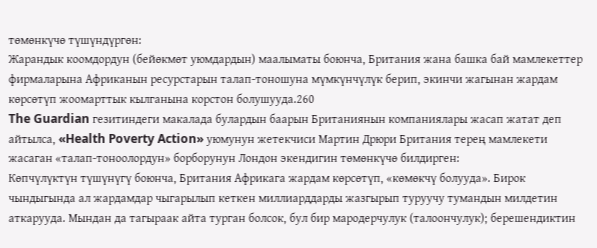төмөнкүчө түшүндүргөн:
Жарандык коомдордун (бейөкмөт уюмдардын) маалыматы боюнча, Британия жана башка бай мамлекеттер фирмаларына Африканын ресурстарын талап-тоношуна мүмкүнчүлүк берип, экинчи жагынан жардам көрсөтүп жоомарттык кылганына корстон болушууда.260
The Guardian гезитиндеги макалада булардын баарын Британиянын компаниялары жасап жатат деп айтылса, «Health Poverty Action» уюмунун жетекчиси Мартин Дрюри Британия терең мамлекети жасаган «талап-тоноолордун» борборунун Лондон экендигин төмөнкүчө билдирген:
Көпчүлүктүн түшүнүгү боюнча, Британия Африкага жардам көрсөтүп, «көмөкчү болууда». Бирок чындыгында ал жардамдар чыгарылып кеткен миллиарддарды жазгырып туруучу тумандын милдетин аткарууда. Мындан да тагыраак айта турган болсок, бул бир мародерчулук (талоончулук); берешендиктин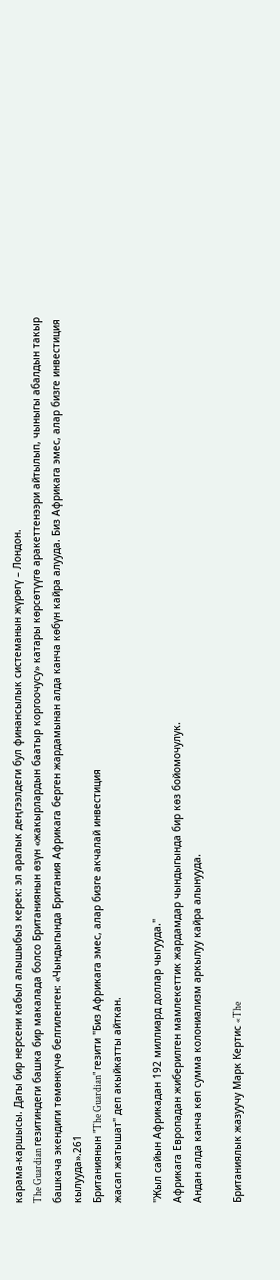карама-каршысы. Дагы бир нерсени кабыл алышыбыз керек: эл аралык деңгээлдеги бул финансылык системанын жүрөгү – Лондон.
The Guardian гезитиндеги башка бир макалада болсо Британиянын өзүн «жакырлардын баатыр коргоочусу» катары көрсөтүүгө аракеттенээри айтылып, чыныгы абалдын такыр башкача экендиги төмөнкүчө белгиленген: «Чындыгында Британия Африкага берген жардамынан алда канча көбүн кайра алууда. Биз Африкага эмес, алар бизге инвестиция кылууда».261
Британиянын "The Guardian" гезити "Биз Африкага эмес, алар бизге акчалай инвестиция
жасап жатышат" деп акыйкатты айткан.

"Жыл сайын Африкадан 192 миллиард доллар чыгууда."
Африкага Европадан жиберилген мамлекеттик жардамдар чындыгында бир көз бойомочулук.
Андан алда канча көп сумма колониализм аркылуу кайра алынууда.

Британиялык жазуучу Марк Кертис «The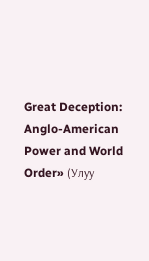Great Deception: Anglo-American Power and World Order» (Улуу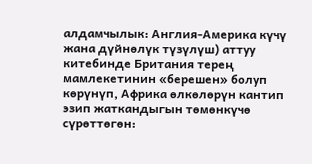алдамчылык: Англия-Америка күчү жана дүйнөлүк түзүлүш) аттуу китебинде Британия терең мамлекетинин «берешен» болуп көрүнүп, Африка өлкөлөрүн кантип эзип жаткандыгын төмөнкүчө сүрөттөгөн: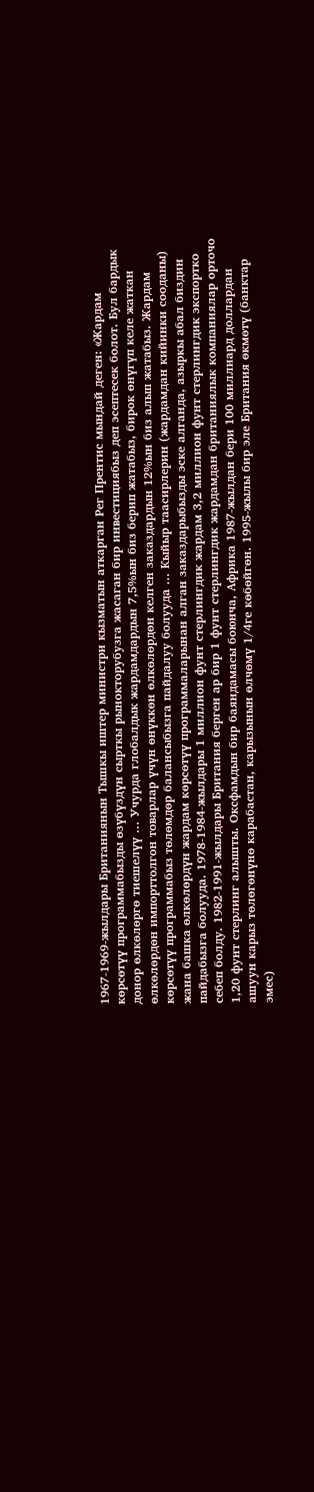1967-1969-жылдары Британиянын Тышкы иштер министри кызматын аткарган Рег Прентис мындай деген: «Жардам көрсөтүү программабызды өзүбүздүн сырткы рынокторубузга жасаган бир инвестициябыз деп эсептесек болот. Бул бардык донор өлкөлөргө тиешелүү ... Учурда глобалдык жардамдардын 7,5%ын биз берип жатабыз, бирок өнүгүп келе жаткан өлкөлөрдөн импорттолгон товарлар үчүн өнүккөн өлкөлөрдөн келген заказдардын 12%ын биз алып жатабыз. Жардам көрсөтүү программабыз төлөмдөр балансыбызга пайдалуу болууда ... Кыйыр таасирлерин (жардамдан кийинки сооданы) жана башка өлкөлөрдүн жардам көрсөтүү программаларынан алган заказдарыбызды эске алганда, азыркы абал биздин пайдабызга болууда. 1978-1984-жылдары 1 миллион фунт стерлингдик жардам 3,2 миллион фунт стерлингдик экспортко себеп болду. 1982-1991-жылдары Британия берген ар бир 1 фунт стерлингдик жардамдан британиялык компаниялар орточо 1,20 фунт стерлинг алышты. Оксфамдын бир баяндамасы боюнча, Африка 1987-жылдан бери 100 миллиард доллардан ашуун карыз төлөгөнүнө карабастан, карызынын өлчөмү 1/4ге көбөйгөн. 1995-жылы бир эле Британия өкмөтү (банктар эмес)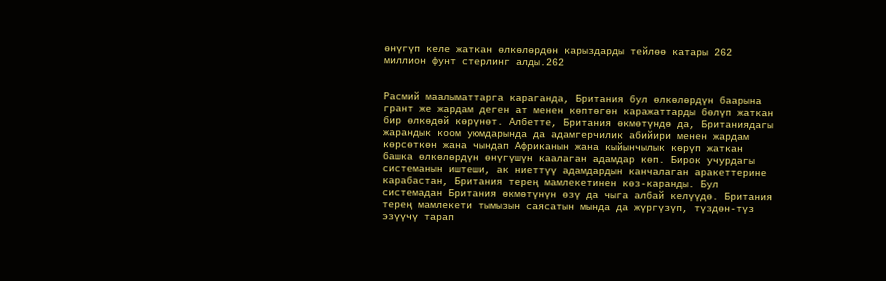өнүгүп келе жаткан өлкөлөрдөн карыздарды тейлөө катары 262 миллион фунт стерлинг алды.262


Расмий маалыматтарга караганда, Британия бул өлкөлөрдүн баарына грант же жардам деген ат менен көптөгөн каражаттарды бөлүп жаткан бир өлкөдөй көрүнөт. Албетте, Британия өкмөтүндө да, Британиядагы жарандык коом уюмдарында да адамгерчилик абийири менен жардам көрсөткөн жана чындап Африканын жана кыйынчылык көрүп жаткан башка өлкөлөрдүн өнүгүшүн каалаган адамдар көп. Бирок учурдагы системанын иштеши, ак ниеттүү адамдардын канчалаган аракеттерине карабастан, Британия терең мамлекетинен көз-каранды. Бул системадан Британия өкмөтүнүн өзү да чыга албай келүүдө. Британия терең мамлекети тымызын саясатын мында да жүргүзүп, түздөн-түз эзүүчү тарап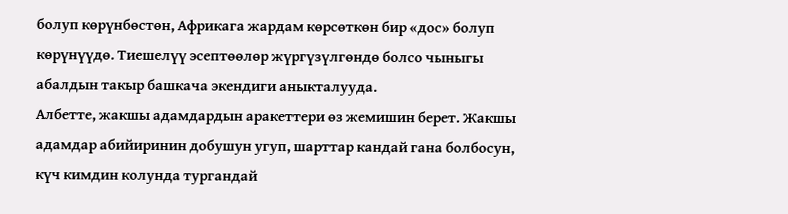болуп көрүнбөстөн, Африкага жардам көрсөткөн бир «дос» болуп көрүнүүдө. Тиешелүү эсептөөлөр жүргүзүлгөндө болсо чыныгы абалдын такыр башкача экендиги аныкталууда.
Албетте, жакшы адамдардын аракеттери өз жемишин берет. Жакшы адамдар абийиринин добушун угуп, шарттар кандай гана болбосун, күч кимдин колунда тургандай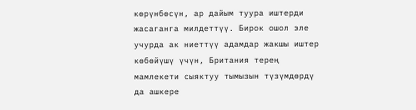көрүнбөсүн, ар дайым туура иштерди жасаганга милдеттүү. Бирок ошол эле учурда ак ниеттүү адамдар жакшы иштер көбөйүшү үчүн, Британия терең мамлекети сыяктуу тымызын түзүмдөрдү да ашкере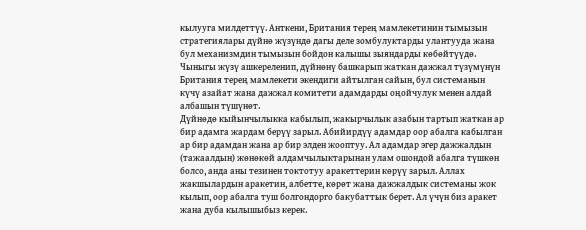кылууга милдеттүү. Анткени, Британия терең мамлекетинин тымызын стратегиялары дүйнө жүзүндө дагы деле зомбулуктарды улантууда жана бул механизмдин тымызын бойдон калышы зыяндарды көбөйтүүдө. Чыныгы жүзү ашкереленип, дүйнөнү башкарып жаткан дажжал түзүмүнүн Британия терең мамлекети экендиги айтылган сайын, бул системанын күчү азайат жана дажжал комитети адамдарды оңойчулук менен алдай албашын түшүнөт.
Дүйнөдө кыйынчылыкка кабылып, жакырчылык азабын тартып жаткан ар бир адамга жардам берүү зарыл. Абийирдүү адамдар оор абалга кабылган ар бир адамдан жана ар бир элден жооптуу. Ал адамдар эгер дажжалдын (тажаалдын) жөнөкөй алдамчылыктарынан улам ошондой абалга түшкөн болсо, анда аны тезинен токтотуу аракеттерин көрүү зарыл. Аллах жакшылардын аракетин, албетте, көрөт жана дажжалдык системаны жок кылып, оор абалга туш болгондорго бакубаттык берет. Ал үчүн биз аракет жана дуба кылышыбыз керек.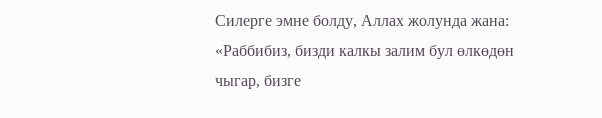Силерге эмне болду, Аллах жолунда жана: «Раббибиз, бизди калкы залим бул өлкөдөн чыгар, бизге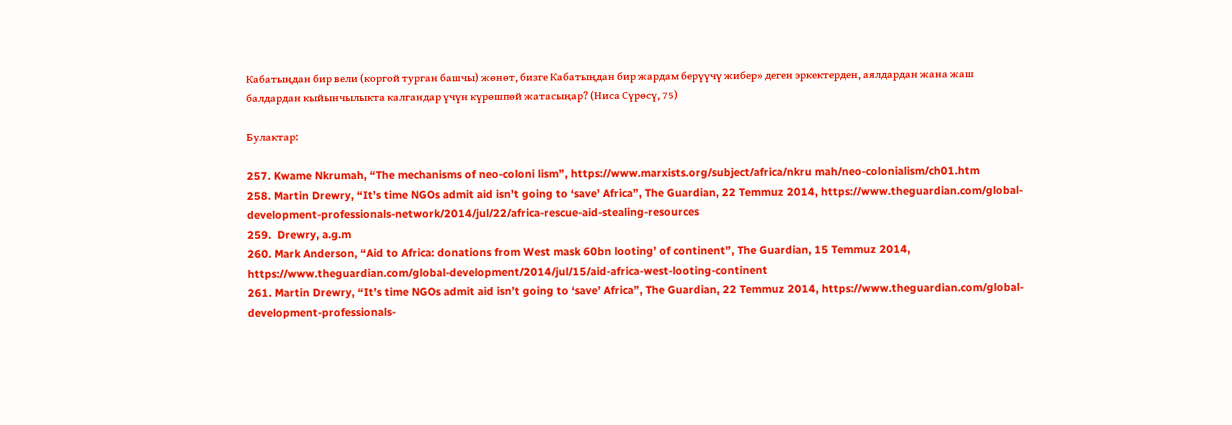Кабатыңдан бир вели (коргой турган башчы) жөнөт, бизге Кабатыңдан бир жардам берүүчү жибер» деген эркектерден, аялдардан жана жаш балдардан кыйынчылыкта калгандар үчүн күрөшпөй жатасыңар? (Ниса Сүрөсү, 75)

Булактар:

257. Kwame Nkrumah, “The mechanisms of neo-coloni lism”, https://www.marxists.org/subject/africa/nkru mah/neo-colonialism/ch01.htm
258. Martin Drewry, “It’s time NGOs admit aid isn’t going to ‘save’ Africa”, The Guardian, 22 Temmuz 2014, https://www.theguardian.com/global-development-professionals-network/2014/jul/22/africa-rescue-aid-stealing-resources
259.  Drewry, a.g.m
260. Mark Anderson, “Aid to Africa: donations from West mask 60bn looting’ of continent”, The Guardian, 15 Temmuz 2014, https://www.theguardian.com/global-development/2014/jul/15/aid-africa-west-looting-continent
261. Martin Drewry, “It’s time NGOs admit aid isn’t going to ‘save’ Africa”, The Guardian, 22 Temmuz 2014, https://www.theguardian.com/global-development-professionals-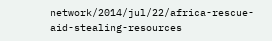network/2014/jul/22/africa-rescue-aid-stealing-resources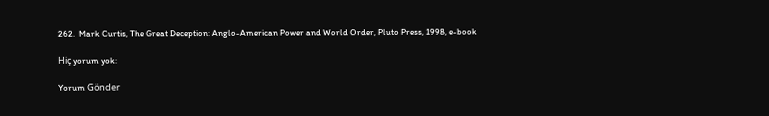262.  Mark Curtis, The Great Deception: Anglo-American Power and World Order, Pluto Press, 1998, e-book

Hiç yorum yok:

Yorum Gönder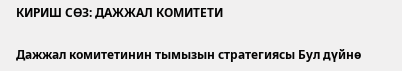КИРИШ СӨЗ: ДАЖЖАЛ КОМИТЕТИ

Дажжал комитетинин тымызын стратегиясы Бул дүйнө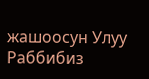жашоосун Улуу Раббибиз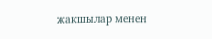жакшылар менен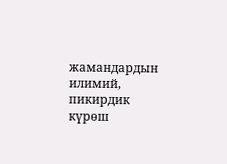жамандардын илимий, пикирдик күрөш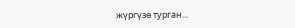жүргүзө турган...